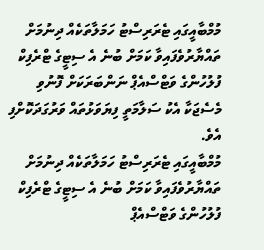މުމްބާއީގައި ޓެރަރިސްޓު ހަމަލާތަކެއް ދިނުމަށް ތައްޔާރުވެފައިވާ ކަމަށް ބުނެ އެ ސިޓީގެ ޓްރެފިކް ފުލުހުންގެ ވަޓްސްއެޕް ނަންބަރަކަށް ފޮނުވި މެސެޖަކާ އެކު ސަލާމަތީ ފިޔަވަޅުތައް ވަރުގަދަކޮށްފި އެވެ.
މުމްބާއީގައި ޓެރަރިސްޓު ހަމަލާތަކެއް ދިނުމަށް ތައްޔާރުވެފައިވާ ކަމަށް ބުނެ އެ ސިޓީގެ ޓްރެފިކް ފުލުހުންގެ ވަޓްސްއެޕް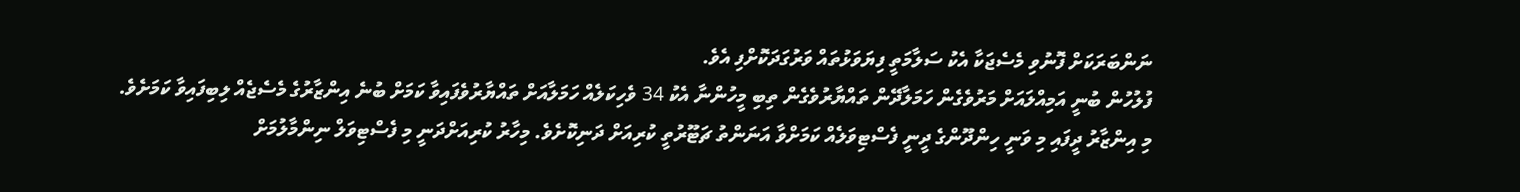ނަންބަރަކަށް ފޮނުވި މެސެޖަކާ އެކު ސަލާމަތީ ފިޔަވަޅުތައް ވަރުގަދަކޮށްފި އެވެ.
ފުލުހުން ބުނީ އަމިއްލައަށް މަރުވެގެން ހަމަލާދޭން ތައްޔާރުވެގެން ތިބި މީހުންނާ އެކު 34 ވެހިކަލެއް ހަމަލާއަށް ތައްޔާރުވެފައިވާ ކަމަށް ބުނެ އިންޒާރުގެ މެސެޖެއް ލިބިފައިވާ ކަމަށެވެ.
މި އިންޒާރު ދީފައި މި ވަނީ ހިންދޫންގެ ދީނީ ފެސްޓިވަލެއް ކަމަށްވާ އަނަންތު ޗަޓޫރުތީ ކުރިއަށް ދަނިކޮށެވެ. މިހާރު ކުރިއަށްދަނީ މި ފެސްޓިވަލް ނިންމާލުމަށް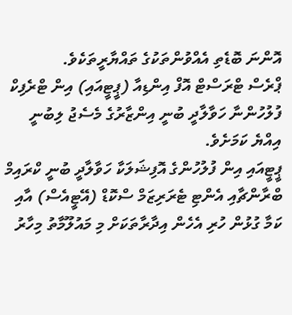އޮންނަ ބޮޑެތި އެއްވުންތަކުގެ ތައްޔާރީތަކެވެ.
ޕްރެސް ޓްރަސްޓް އޮފް އިންޑިއާ (ޕީޓީއައި) އިން ޓްރެފިކް ފުލުހުންނާ ހަވާލާދީ ބުނީ އިންޒާރުގެ މެސެޖު ލިބުނީ އިއްޔެ ކަމަށެވެ.
ޕީޓީއައި އިން ފުލުހުންގެ އޮފިޝަލަކާ ހަވާލާދީ ބުނީ ކްރައިމް ބްރާންޗާއި އެންޓި ޓެރަރިޒަމް ސްކޮޑް (އޭޓީއެސް) އާއި ކަމާ ގުޅުން ހުރި އެހެން އިދާރާތަކަށް މި މައުލޫމާތު މިހާރު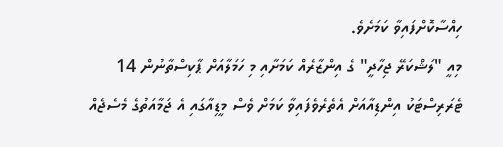ހިއްސާކޮށްފައިވާ ކަމަށެވެ.
މިއީ "ލަޝްކަރޭ ޖިހާދީ" ގެ އިންޒާރެއް ކަމަށާއި މި ހަމަލާއަށް ޕާކިސްތާނުން 14 ޓެރަރިސްޓަކު އިންޑިއާއަށް އެތެރެވެފައިވާ ކަމަށް ވެސް މީޑިއާގައި އެ ޖަމާއަތުގެ މެސެޖެއް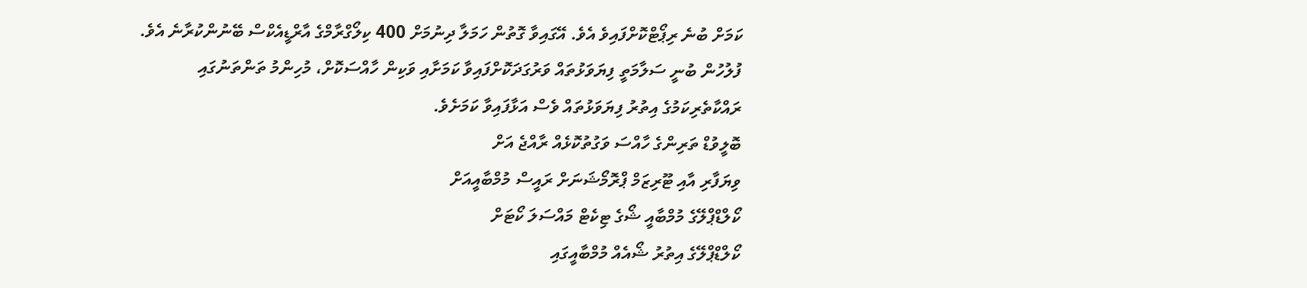ކަމަށް ބުނެ ރިޕޯޓްކޮށްފައިވެ އެވެ. އޭގައިވާ ގޮތުން ހަމަލާ ދިނުމަށް 400 ކިލޯގްރާމްގެ އާރްޑީއެކްސް ބޭނުންކުރާނެ އެވެ.
ފުލުހުން ބުނީ ސަލާމަތީ ފިޔަވަޅުތައް ވަރުގަދަކޮށްފައިވާ ކަމަށާއި ވަކިން ހާއްސަކޮށް، މުހިންމު ތަންތަނުގައި ރައްކާތެރިކަމުގެ އިތުރު ފިޔަވަޅުތައް ވެސް އަޅާފައިވާ ކަމަށެވެ.
ބޮލީވުޑް ތަރިންގެ ހާއްސަ ވަގުތުކޮޅެއް ރާއްޖެ އަށް
ވިޔަފާރި އާއި ޓޫރިޒަމް ޕްރޮމޯޝަނަށް ރައީސް މުމްބާއީއަށް
ކޯލްޑްޕްލޭގެ މުމްބާއީ ޝޯގެ ޓިކެޓް މައްސަލަ ކޯޓަށް
ކޯލްޑްޕްލޭގެ އިތުރު ޝޯއެއް މުމްބާއީގައި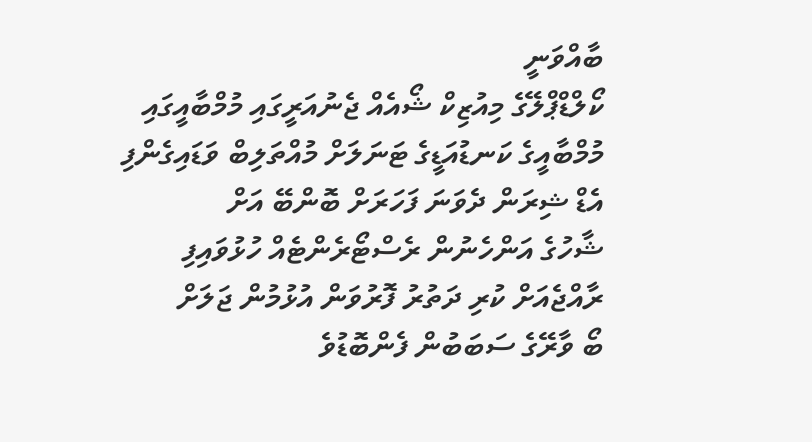ބާއްވަނީ
ކޯލްޑްޕްލޭގެ މިއުޒިކް ޝޯއެއް ޖެނުއަރީގައި މުމްބާއީގައި
މުމްބާއީގެ ކަނޑުއަޑީގެ ޓަނަލަށް މުއްތަލިބް ވަޑައިގެންފި
އެޑް ޝިރަން ދެވަނަ ފަހަރަށް ބޮންބޭ އަށް
ޝާހުގެ އަންހެނުން ރެސްޓޯރެންޓެއް ހުޅުވައިފި
ރާއްޖެއަށް ކުރި ދަތުރު ފޮރުވަން އުޅުމުން ޖަލަށް
ބޯ ވާރޭގެ ސަބަބުން ފެންބޮޑުވެ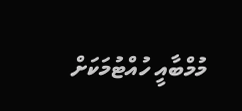މުމްބާއީ ހުއްޓުމަކަށް